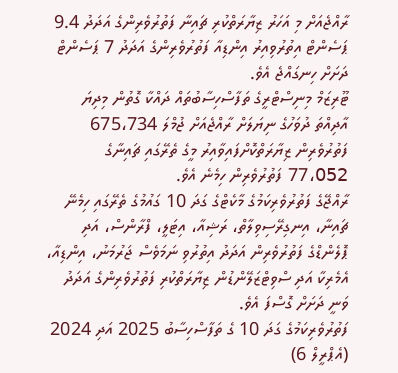ރާއްޖެއަށް މި އަހަރު ޒިޔާރަތްކުރި ޗައިނާ ފަތުރުވެރިންގެ އަދަދު 9.4 ޕަސެންޓް އިތުރުވިއިރު އިންޑިއާ ފަތުރުވެރިންގެ އަދަދު 7 ޕަސެންޓް ދަށަށް ހިނގައްޖެ އެވެ.
ޓޫރިޒަމް މިނިސްޓްރީގެ ތަފާސްހިސާބުތައް ދައްކާ ގޮތުން މިދިޔަ އާދިއްތަ ދުވަހުގެ ނިޔަލަށް ރާއްޖެއަށް ޖުމްލަ 675،734 ފަތުރުވެރިން ޒިޔާރަތްކޮށްފައިވާއިރު މީގެ ތެރޭގައި ޗައިނާގެ 77،052 ފަތުރުވެރިން ހިމެނެ އެވެ.
ރާއްޖޭގެ ފަތުރުވެރިކަމުގެ މާކެޓްގެ ގަދަ 10 ގައުމުގެ ތެރޭގައި ހިމެނޭ ޗައިނާ، އިނގިރޭސިވިލާތް، ރަޝިއާ، އިޓަލީ، ފްރާންސް، އަދި ޕޮލެންޑްގެ ފަތުރުވެރިން އަދަދު އިތުރުވި ނަމަވެސް ޖަރުމަނު، އިންޑިއާ، އެމެރިކާ އަދި ސްވިޓްޒަލޭންޑުން ޒިޔާރަތްކުރި ފަތުރުވެރިންގެ އަދަދު ވަނީ ދަށަށް ގޮސްފަ އެވެ.
ފަތުރުވެރިކަމުގެ ގަދަ 10 ގެ ތަފާސްހިސާބު 2025 އަދި 2024 (އެޕްރީލް 6)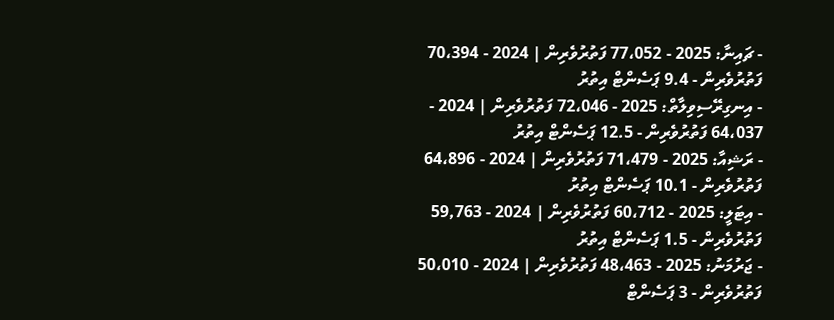- ޗައިނާ: 2025 - 77،052 ފަތުރުވެރިން | 2024 - 70،394 ފަތުރުވެރިން - 9.4 ޕަސެންޓް އިތުރު
- އިނގިރޭސިވިލާތް: 2025 - 72،046 ފަތުރުވެރިން | 2024 - 64،037 ފަތުރުވެރިން - 12.5 ޕަސެންޓް އިތުރު
- ރަޝިއާ: 2025 - 71،479 ފަތުރުވެރިން | 2024 - 64،896 ފަތުރުވެރިން - 10.1 ޕަސެންޓް އިތުރު
- އިޓަލީ: 2025 - 60،712 ފަތުރުވެރިން | 2024 - 59,763 ފަތުރުވެރިން - 1.5 ޕަސެންޓް އިތުރު
- ޖަރުމަނު: 2025 - 48،463 ފަތުރުވެރިން | 2024 - 50،010 ފަތުރުވެރިން - 3 ޕަސެންޓް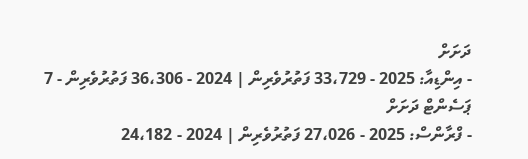ދަށަށް
- އިންޑިއާ: 2025 - 33،729 ފަތުރުވެރިން | 2024 - 36،306 ފަތުރުވެރިން - 7 ޕަސެންޓް ދަށަށް
- ފްރާންސް: 2025 - 27،026 ފަތުރުވެރިން | 2024 - 24،182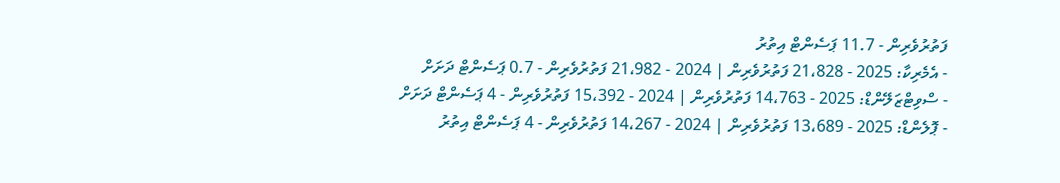ފަތުރުވެރިން - 11.7 ޕަސެންޓް އިތުރު
- އެމެރިކާ: 2025 - 21،828 ފަތުރުވެރިން | 2024 - 21،982 ފަތުރުވެރިން - 0.7 ޕަސެންޓް ދަށަށް
- ސްވިޓްޒަލޭންޑް: 2025 - 14،763 ފަތުރުވެރިން | 2024 - 15،392 ފަތުރުވެރިން - 4 ޕަސެންޓް ދަށަށް
- ޕޮލެންޑް: 2025 - 13،689 ފަތުރުވެރިން | 2024 - 14،267 ފަތުރުވެރިން - 4 ޕަސެންޓް އިތުރު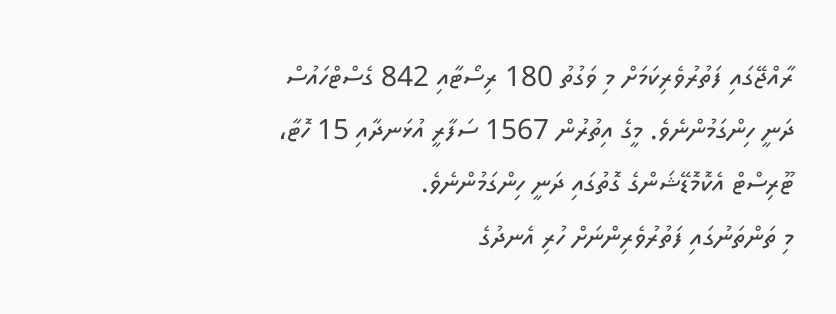ރާއްޖޭގައި ފަތުރުވެރިކަމަށް މި ވަގުތު 180 ރިސޯޓާއި 842 ގެސްޓްހައުސް ދަނީ ހިންގަމުންނެވެ. މީގެ އިތުރުން 1567 ސަފާރީ އުޅަނދާއި 15 ހޮޓާ، ޓޫރިސްޓް އެކޮމޮޑޭޝަންގެ ގޮތުގައި ދަނީ ހިންގަމުންނެވެ.
މި ތަންތަނުގައި ފަތުރުވެރިންނަށް ހުރި އެނދުގެ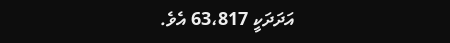އަދަދަކީ 63،817 އެވެ.